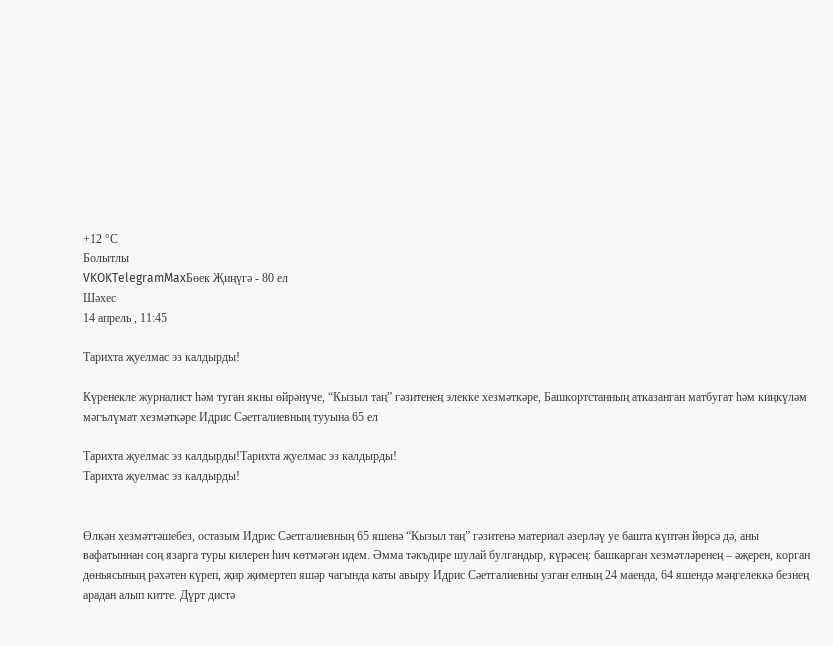+12 °С
Болытлы
VKOKTelegramMaxБөек Җиңүгә - 80 ел
Шәхес
14 апрель , 11:45

Тарихта җуелмас эз калдырды!

Күренекле журналист һәм туган якны өйрәнүче, “Кызыл таң” гәзитенең элекке хезмәткәре, Башкортстанның атказанган матбугат һәм киңкүләм мәгълүмат хезмәткәре Идрис Сәетгалиевның тууына 65 ел

Тарихта җуелмас эз калдырды!Тарихта җуелмас эз калдырды!
Тарихта җуелмас эз калдырды!


Өлкән хезмәттәшебез, остазым Идрис Сәетгалиевның 65 яшенә “Кызыл таң” гәзитенә материал әзерләү уе башта күптән йөрсә дә, аны вафатыннан соң язарга туры килерен һич көтмәгән идем. Әмма тәкъдире шулай булгандыр, күрәсең: башкарган хезмәтләренең – әҗерен, корган дөньясының рәхәтен күреп, җир җимертеп яшәр чагында каты авыру Идрис Сәетгалиевны узган елның 24 маенда, 64 яшендә мәңгелеккә безнең арадан алып китте. Дүрт дистә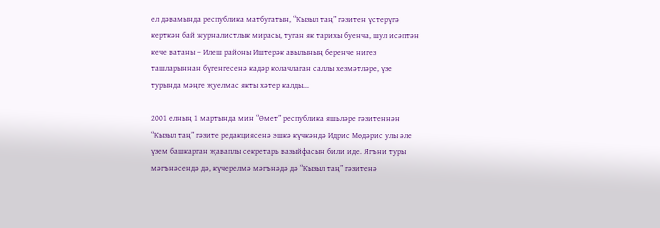ел дәвамында республика матбугатын, “Кызыл таң” гәзитен үстерүгә керткән бай журналистлык мирасы, туган як тарихы буенча, шул исәптән кече ватаны – Илеш районы Иштерәк авылының беренче нигез ташларыннан бүгенгесенә кадәр колачлаган саллы хезмәтләре, үзе турында мәңге җуелмас якты хәтер калды...

2001 елның 1 мартында мин “Өмет” республика яшьләре гәзитеннән “Кызыл таң” гәзите редакциясенә эшкә күчкәндә Идрис Мөдәрис улы әле үзем башкарган җаваплы секретарь вазыйфасын били иде. Ягъни туры мәгънәсендә дә, күчерелмә мәгънәдә дә “Кызыл таң” гәзитенә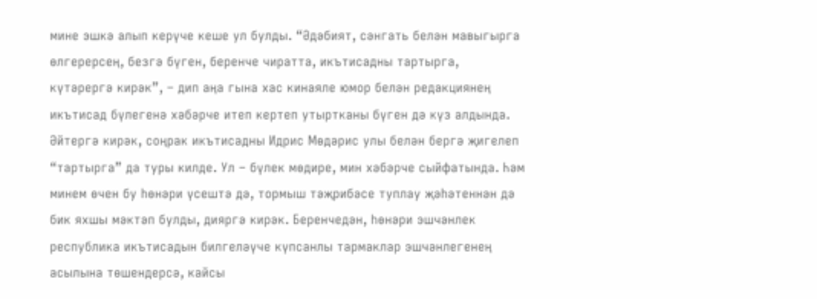мине эшкә алып керүче кеше ул булды. “Әдәбият, сәнгать белән мавыгырга өлгерерсең, безгә бүген, беренче чиратта, икътисадны тартырга, күтәрергә кирәк”, – дип аңа гына хас кинаяле юмор белән редакциянең икътисад бүлегенә хәбәрче итеп кертеп утыртканы бүген дә күз алдында.
Әйтергә кирәк, соңрак икътисадны Идрис Мөдәрис улы белән бергә җигелеп “тартырга” да туры килде. Ул – бүлек мөдире, мин хәбәрче сыйфатында. Һәм минем өчен бу һөнәри үсештә дә, тормыш тәҗрибәсе туплау җәһәтеннән дә бик яхшы мәктәп булды, дияргә кирәк. Беренчедән, һөнәри эшчәнлек республика икътисадын билгеләүче күпсанлы тармаклар эшчәнлегенең асылына төшендерсә, кайсы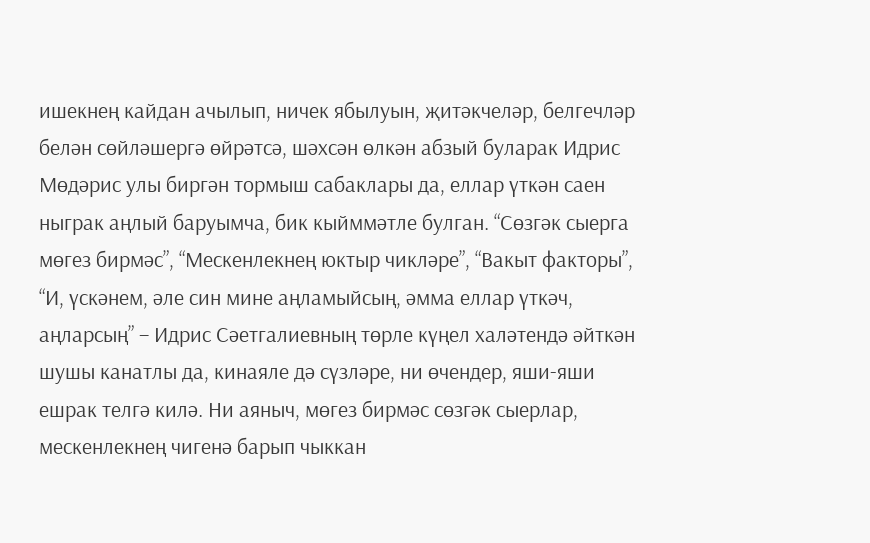ишекнең кайдан ачылып, ничек ябылуын, җитәкчеләр, белгечләр белән сөйләшергә өйрәтсә, шәхсән өлкән абзый буларак Идрис Мөдәрис улы биргән тормыш сабаклары да, еллар үткән саен ныграк аңлый баруымча, бик кыйммәтле булган. “Сөзгәк сыерга мөгез бирмәс”, “Мескенлекнең юктыр чикләре”, “Вакыт факторы”, “И, үскәнем, әле син мине аңламыйсың, әмма еллар үткәч, аңларсың” – Идрис Сәетгалиевның төрле күңел халәтендә әйткән шушы канатлы да, кинаяле дә сүзләре, ни өчендер, яши-яши ешрак телгә килә. Ни аяныч, мөгез бирмәс сөзгәк сыерлар, мескенлекнең чигенә барып чыккан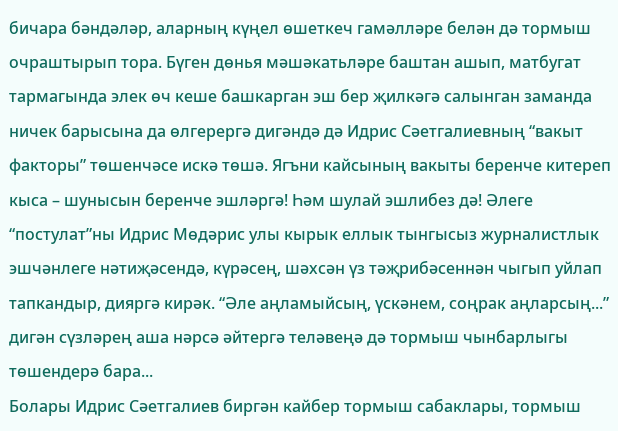бичара бәндәләр, аларның күңел өшеткеч гамәлләре белән дә тормыш очраштырып тора. Бүген дөнья мәшәкатьләре баштан ашып, матбугат тармагында элек өч кеше башкарган эш бер җилкәгә салынган заманда ничек барысына да өлгерергә дигәндә дә Идрис Сәетгалиевның “вакыт факторы” төшенчәсе искә төшә. Ягъни кайсының вакыты беренче китереп кыса – шунысын беренче эшләргә! Һәм шулай эшлибез дә! Әлеге “постулат”ны Идрис Мөдәрис улы кырык еллык тынгысыз журналистлык эшчәнлеге нәтиҗәсендә, күрәсең, шәхсән үз тәҗрибәсеннән чыгып уйлап тапкандыр, дияргә кирәк. “Әле аңламыйсың, үскәнем, соңрак аңларсың...” дигән сүзләрең аша нәрсә әйтергә теләвеңә дә тормыш чынбарлыгы төшендерә бара...
Болары Идрис Сәетгалиев биргән кайбер тормыш сабаклары, тормыш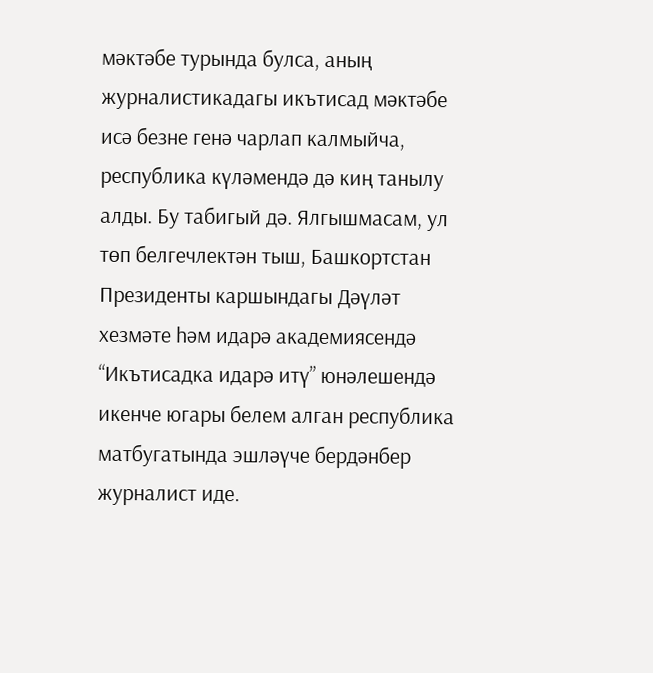мәктәбе турында булса, аның журналистикадагы икътисад мәктәбе исә безне генә чарлап калмыйча, республика күләмендә дә киң танылу алды. Бу табигый дә. Ялгышмасам, ул төп белгечлектән тыш, Башкортстан Президенты каршындагы Дәүләт хезмәте һәм идарә академиясендә “Икътисадка идарә итү” юнәлешендә икенче югары белем алган республика матбугатында эшләүче бердәнбер журналист иде.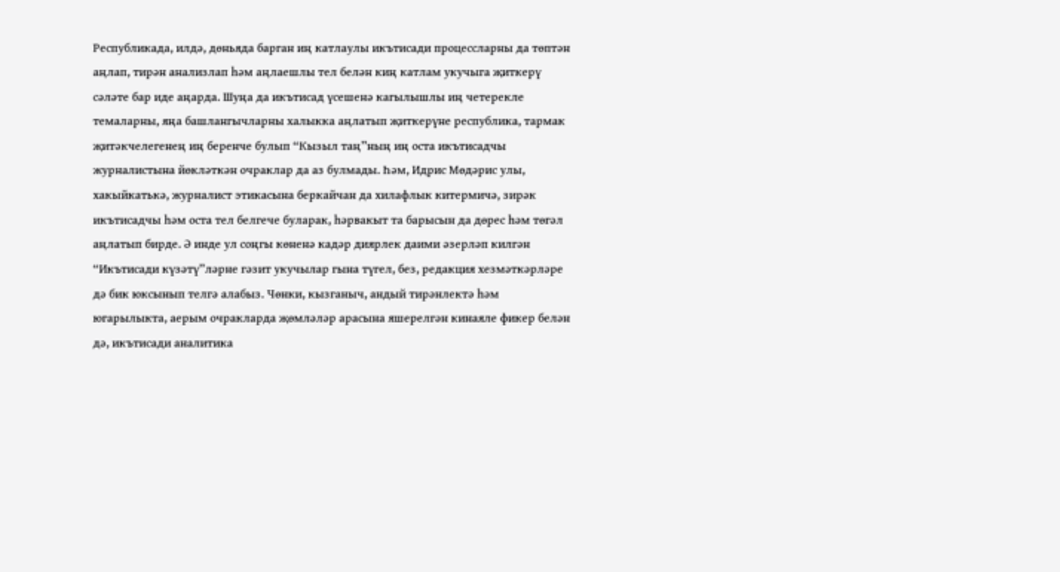Республикада, илдә, дөньяда барган иң катлаулы икътисади процессларны да төптән аңлап, тирән анализлап һәм аңлаешлы тел белән киң катлам укучыга җиткерү сәләте бар иде аңарда. Шуңа да икътисад үсешенә кагылышлы иң четерекле темаларны, яңа башлангычларны халыкка аңлатып җиткерүне республика, тармак җитәкчелегенең иң беренче булып “Кызыл таң”ның иң оста икътисадчы журналистына йөкләткән очраклар да аз булмады. Һәм, Идрис Мөдәрис улы, хакыйкатькә, журналист этикасына беркайчан да хилафлык китермичә, зирәк икътисадчы һәм оста тел белгече буларак, һәрвакыт та барысын да дөрес һәм төгәл аңлатып бирде. Ә инде ул соңгы көненә кадәр диярлек даими әзерләп килгән “Икътисади күзәтү”ләрне гәзит укучылар гына түгел, без, редакция хезмәткәрләре дә бик юксынып телгә алабыз. Чөнки, кызганыч, андый тирәнлектә һәм югарылыкта, аерым очракларда җөмләләр арасына яшерелгән кинаяле фикер белән дә, икътисади аналитика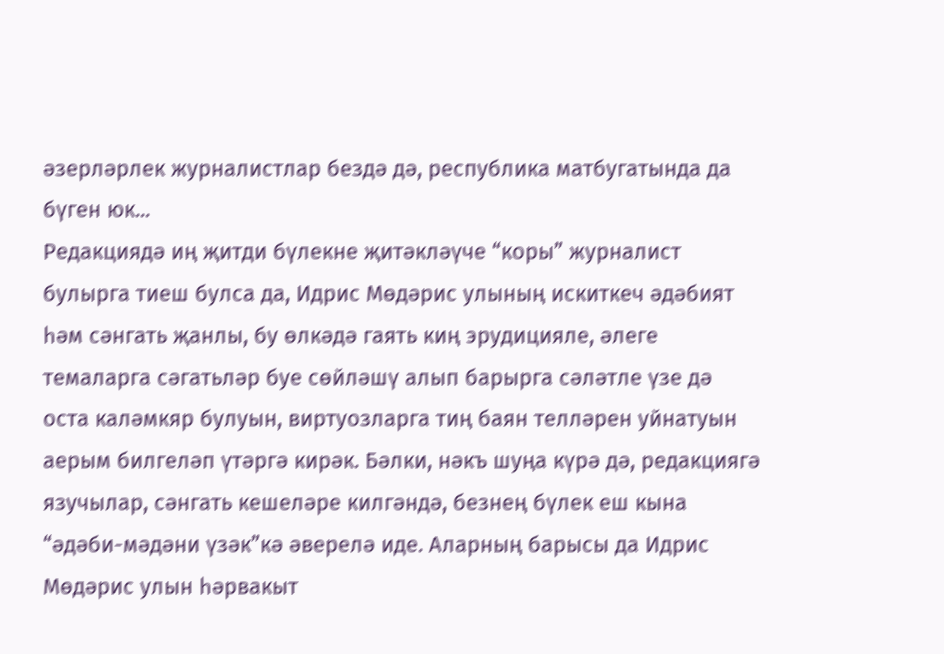әзерләрлек журналистлар бездә дә, республика матбугатында да бүген юк...
Редакциядә иң җитди бүлекне җитәкләүче “коры” журналист булырга тиеш булса да, Идрис Мөдәрис улының искиткеч әдәбият һәм сәнгать җанлы, бу өлкәдә гаять киң эрудицияле, әлеге темаларга сәгатьләр буе сөйләшү алып барырга сәләтле үзе дә оста каләмкяр булуын, виртуозларга тиң баян телләрен уйнатуын аерым билгеләп үтәргә кирәк. Бәлки, нәкъ шуңа күрә дә, редакциягә язучылар, сәнгать кешеләре килгәндә, безнең бүлек еш кына “әдәби-мәдәни үзәк”кә әверелә иде. Аларның барысы да Идрис Мөдәрис улын һәрвакыт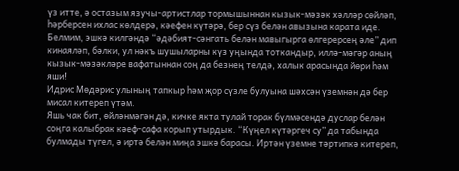үз итте, ә остазым язучы-артистлар тормышыннан кызык-мәзәк хәлләр сөйләп, һәрберсен ихлас көлдерә, кәефен күтәрә, бер сүз белән авызына карата иде. Белмим, эшкә килгәндә “әдәбият-сәнгать белән мавыгырга өлгерерсең әле” дип кинаяләп, бәлки, ул нәкъ шушыларны күз уңында тоткандыр, иллә-мәгәр аның кызык-мәзәкләре вафатыннан соң да безнең телдә, халык арасында йөри һәм яши!
Идрис Мөдәрис улының тапкыр һәм җор сүзле булуына шәхсән үземнән дә бер мисал китереп үтәм.
Яшь чак бит, өйләнмәгән дә, кичке якта тулай торак бүлмәсендә дуслар белән соңга калыбрак кәеф-сафа корып утырдык. “Күңел күтәргеч су” да табында булмады түгел, ә иртә белән миңа эшкә барасы. Иртән үземне тәртипкә китереп,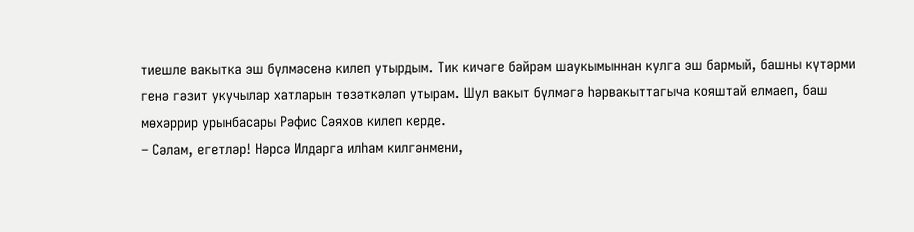тиешле вакытка эш бүлмәсенә килеп утырдым. Тик кичәге бәйрәм шаукымыннан кулга эш бармый, башны күтәрми генә гәзит укучылар хатларын төзәткәләп утырам. Шул вакыт бүлмәгә һәрвакыттагыча кояштай елмаеп, баш мөхәррир урынбасары Рәфис Сәяхов килеп керде.
– Сәлам, егетләр! Нәрсә Илдарга илһам килгәнмени,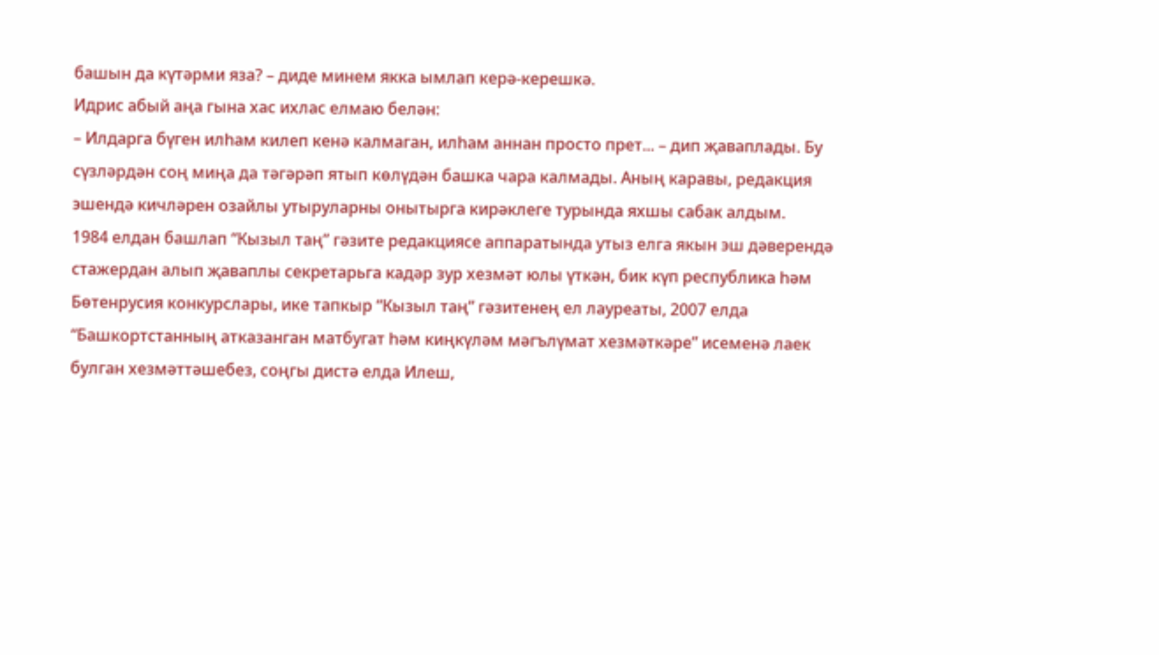башын да күтәрми яза? – диде минем якка ымлап керә-керешкә.
Идрис абый аңа гына хас ихлас елмаю белән:
– Илдарга бүген илһам килеп кенә калмаган, илһам аннан просто прет... – дип җаваплады. Бу сүзләрдән соң миңа да тәгәрәп ятып көлүдән башка чара калмады. Аның каравы, редакция эшендә кичләрен озайлы утыруларны онытырга кирәклеге турында яхшы сабак алдым.
1984 елдан башлап “Кызыл таң” гәзите редакциясе аппаратында утыз елга якын эш дәверендә стажердан алып җаваплы секретарьга кадәр зур хезмәт юлы үткән, бик күп республика һәм Бөтенрусия конкурслары, ике тапкыр “Кызыл таң” гәзитенең ел лауреаты, 2007 елда “Башкортстанның атказанган матбугат һәм киңкүләм мәгълүмат хезмәткәре” исеменә лаек булган хезмәттәшебез, соңгы дистә елда Илеш,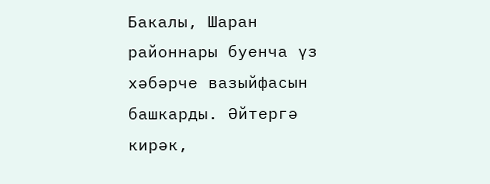Бакалы, Шаран районнары буенча үз хәбәрче вазыйфасын башкарды. Әйтергә кирәк,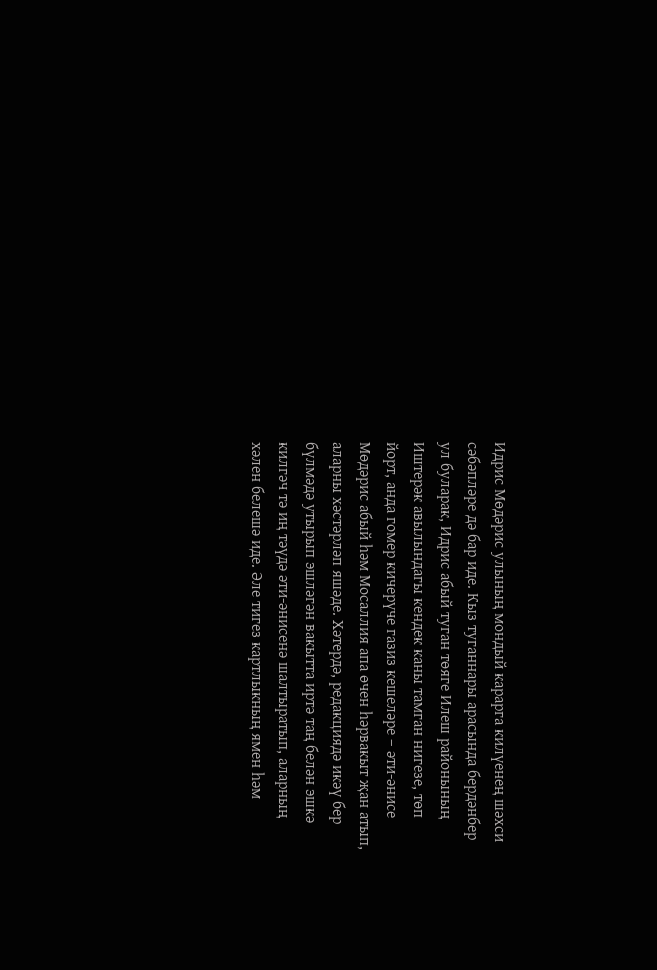Идрис Мөдәрис улының мондый карарга килүенең шәхси сәбәпләре дә бар иде. Кыз туганнары арасында бердәнбер ул буларак, Идрис абый туган төяге Илеш районының Иштерәк авылындагы кендек каны тамган нигезе, төп йорт, анда гомер кичерүче газиз кешеләре – әти-әнисе Мөдәрис абый һәм Мосаллия апа өчен һәрвакыт җан атып, аларны хәстәрләп яшәде. Хәтердә, редакциядә икәү бер бүлмәдә утырып эшләгән вакытта иртә таң белән эшкә килгәч тә иң тәүдә әти-әнисенә шалтыратып, аларның хәлен белешә иде. Әле тигез картлыкның ямен һәм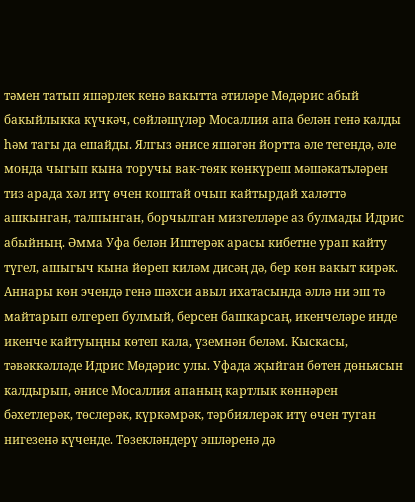тәмен татып яшәрлек кенә вакытта әтиләре Мөдәрис абый бакыйлыкка күчкәч, сөйләшүләр Мосаллия апа белән генә калды һәм тагы да ешайды. Ялгыз әнисе яшәгән йортта әле тегендә, әле монда чыгып кына торучы вак-төяк көнкүреш мәшәкатьләрен тиз арада хәл итү өчен коштай очып кайтырдай халәттә ашкынган, талпынган, борчылган мизгелләре аз булмады Идрис абыйның. Әмма Уфа белән Иштерәк арасы кибетне урап кайту түгел, ашыгыч кына йөреп киләм дисәң дә, бер көн вакыт кирәк. Аннары көн эчендә генә шәхси авыл ихатасында әллә ни эш тә майтарып өлгереп булмый, берсен башкарсаң, икенчеләре инде икенче кайтуыңны көтеп кала, үземнән беләм. Кыскасы, тәвәккәлләде Идрис Мөдәрис улы. Уфада җыйган бөтен дөньясын калдырып, әнисе Мосаллия апаның картлык көннәрен бәхетлерәк, төслерәк, күркәмрәк, тәрбиялерәк итү өчен туган нигезенә күченде. Төзекләндерү эшләренә дә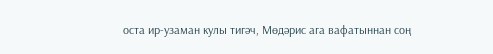оста ир-узаман кулы тигәч, Мөдәрис ага вафатыннан соң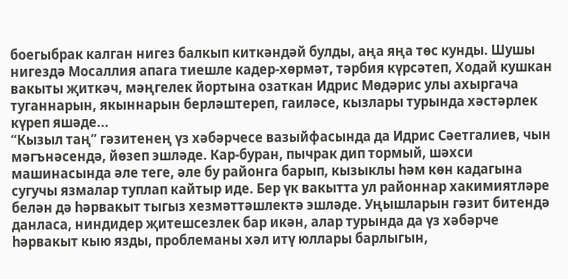боегыбрак калган нигез балкып киткәндәй булды, аңа яңа төс кунды. Шушы нигездә Мосаллия апага тиешле кадер-хөрмәт, тәрбия күрсәтеп, Ходай кушкан вакыты җиткәч, мәңгелек йортына озаткан Идрис Мөдәрис улы ахыргача туганнарын, якыннарын берләштереп, гаиләсе, кызлары турында хәстәрлек күреп яшәде...
“Кызыл таң” гәзитенең үз хәбәрчесе вазыйфасында да Идрис Сәетгалиев, чын мәгънәсендә, йөзеп эшләде. Кар-буран, пычрак дип тормый, шәхси машинасында әле теге, әле бу районга барып, кызыклы һәм көн кадагына сугучы язмалар туплап кайтыр иде. Бер үк вакытта ул районнар хакимиятләре белән дә һәрвакыт тыгыз хезмәттәшлектә эшләде. Уңышларын гәзит битендә данласа, ниндидер җитешсезлек бар икән, алар турында да үз хәбәрче һәрвакыт кыю язды, проблеманы хәл итү юллары барлыгын,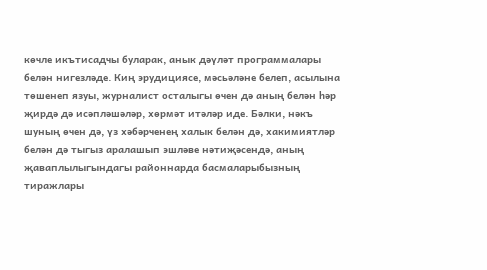көчле икътисадчы буларак, анык дәүләт программалары белән нигезләде. Киң эрудициясе, мәсьәләне белеп, асылына төшенеп язуы, журналист осталыгы өчен дә аның белән һәр җирдә дә исәпләшәләр, хөрмәт итәләр иде. Бәлки, нәкъ шуның өчен дә, үз хәбәрченең халык белән дә, хакимиятләр белән дә тыгыз аралашып эшләве нәтиҗәсендә, аның җаваплылыгындагы районнарда басмаларыбызның тиражлары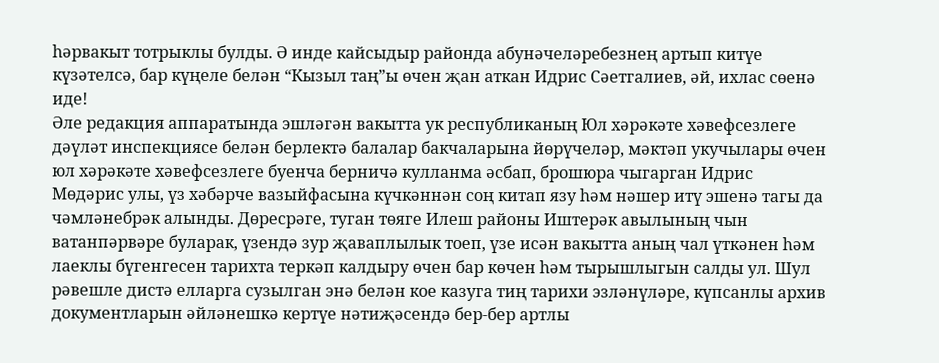һәрвакыт тотрыклы булды. Ә инде кайсыдыр районда абунәчеләребезнең артып китүе күзәтелсә, бар күңеле белән “Кызыл таң”ы өчен җан аткан Идрис Сәетгалиев, әй, ихлас сөенә иде!
Әле редакция аппаратында эшләгән вакытта ук республиканың Юл хәрәкәте хәвефсезлеге дәүләт инспекциясе белән берлектә балалар бакчаларына йөрүчеләр, мәктәп укучылары өчен юл хәрәкәте хәвефсезлеге буенча берничә кулланма әсбап, брошюра чыгарган Идрис Мөдәрис улы, үз хәбәрче вазыйфасына күчкәннән соң китап язу һәм нәшер итү эшенә тагы да чәмләнебрәк алынды. Дөресрәге, туган төяге Илеш районы Иштерәк авылының чын ватанпәрвәре буларак, үзендә зур җаваплылык тоеп, үзе исән вакытта аның чал үткәнен һәм лаеклы бүгенгесен тарихта теркәп калдыру өчен бар көчен һәм тырышлыгын салды ул. Шул рәвешле дистә елларга сузылган энә белән кое казуга тиң тарихи эзләнүләре, күпсанлы архив документларын әйләнешкә кертүе нәтиҗәсендә бер-бер артлы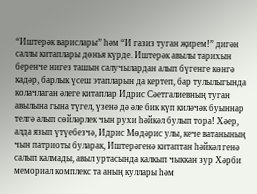“Иштерәк варислары” һәм “И газиз туган җирем!” дигән саллы китаплары дөнья күрде. Иштерәк авылы тарихын беренче нигез ташын салучылардан алып бүгенге көнгә кадәр, барлык үсеш этапларын да кертеп, бар тулылыгында колачлаган әлеге китаплар Идрис Сәетгалиевның туган авылына гына түгел, үзенә дә әле бик күп киләчәк буыннар телгә алып сөйләрлек чын рухи һәйкәл булып тора! Хәер, алда язып үтүебезчә, Идрис Мөдәрис улы, кече ватанының чын патриоты буларак, Иштерәгенә китаптан һәйкәл генә салып калмады, авыл уртасында калкып чыккан зур Хәрби мемориал комплекс та аның куллары һәм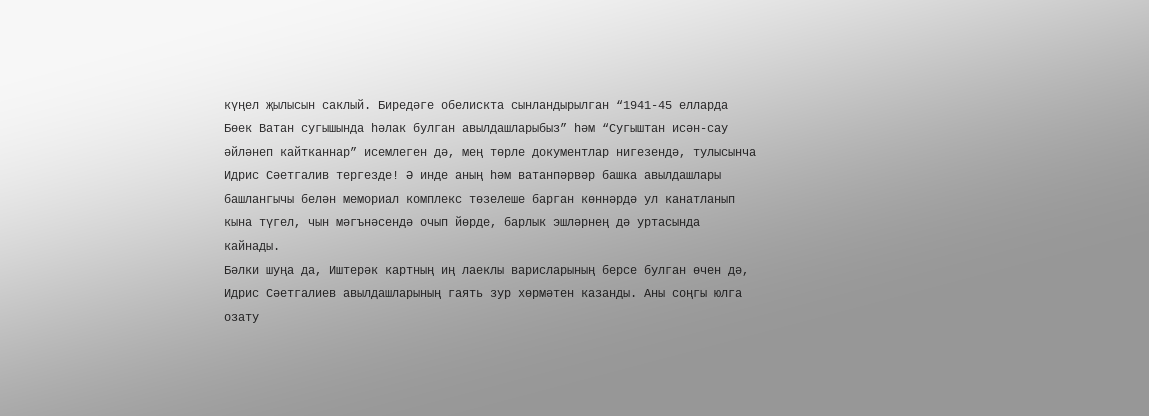күңел җылысын саклый. Биредәге обелискта сынландырылган “1941-45 елларда Бөек Ватан сугышында һәлак булган авылдашларыбыз” һәм “Сугыштан исән-сау әйләнеп кайтканнар” исемлеген дә, мең төрле документлар нигезендә, тулысынча Идрис Сәетгалив тергезде! Ә инде аның һәм ватанпәрвәр башка авылдашлары башлангычы белән мемориал комплекс төзелеше барган көннәрдә ул канатланып кына түгел, чын мәгънәсендә очып йөрде, барлык эшләрнең дә уртасында кайнады.
Бәлки шуңа да, Иштерәк картның иң лаеклы варисларының берсе булган өчен дә, Идрис Сәетгалиев авылдашларының гаять зур хөрмәтен казанды. Аны соңгы юлга озату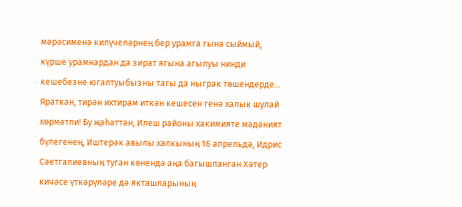мәрәсименә килүчеләрнең бер урамга гына сыймый, күрше урамнардан да зират ягына агылуы нинди кешебезне югалтуыбызны тагы да ныграк төшендерде... Яраткан, тирән ихтирам иткән кешесен генә халык шулай хөрмәтли! Бу җәһәттән, Илеш районы хакимияте мәдәният бүлегенең, Иштерәк авылы халкының 16 апрельдә, Идрис Сәетгалиевның туган көнендә аңа багышланган Хәтер кичәсе үткәрүләре дә якташларының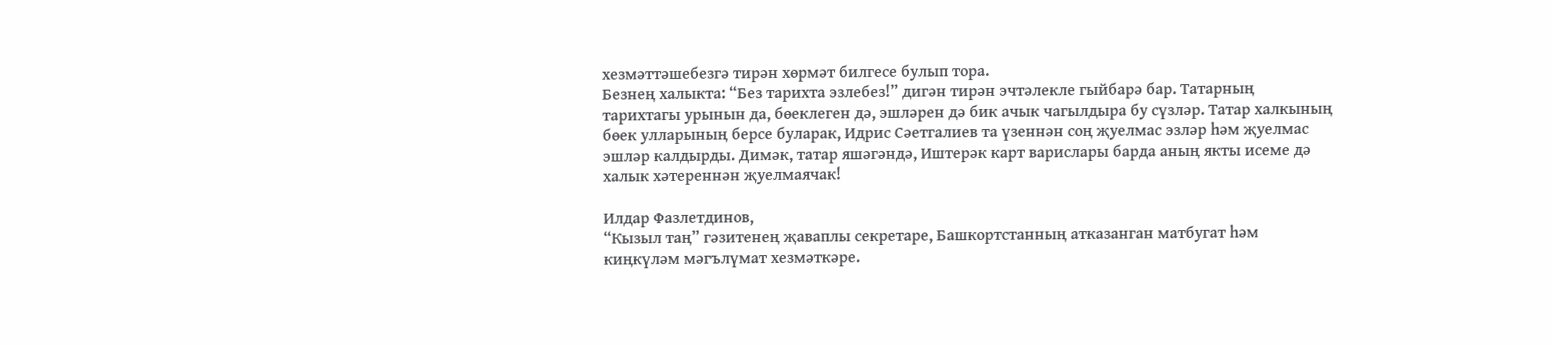хезмәттәшебезгә тирән хөрмәт билгесе булып тора.
Безнең халыкта: “Без тарихта эзлебез!” дигән тирән эчтәлекле гыйбарә бар. Татарның тарихтагы урынын да, бөеклеген дә, эшләрен дә бик ачык чагылдыра бу сүзләр. Татар халкының бөек улларының берсе буларак, Идрис Сәетгалиев та үзеннән соң җуелмас эзләр һәм җуелмас эшләр калдырды. Димәк, татар яшәгәндә, Иштерәк карт варислары барда аның якты исеме дә халык хәтереннән җуелмаячак!

Илдар Фазлетдинов,
“Кызыл таң” гәзитенең җаваплы секретаре, Башкортстанның атказанган матбугат һәм киңкүләм мәгълүмат хезмәткәре.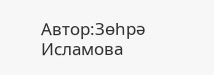Автор:Зөһрә Исламова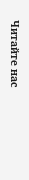Читайте нас